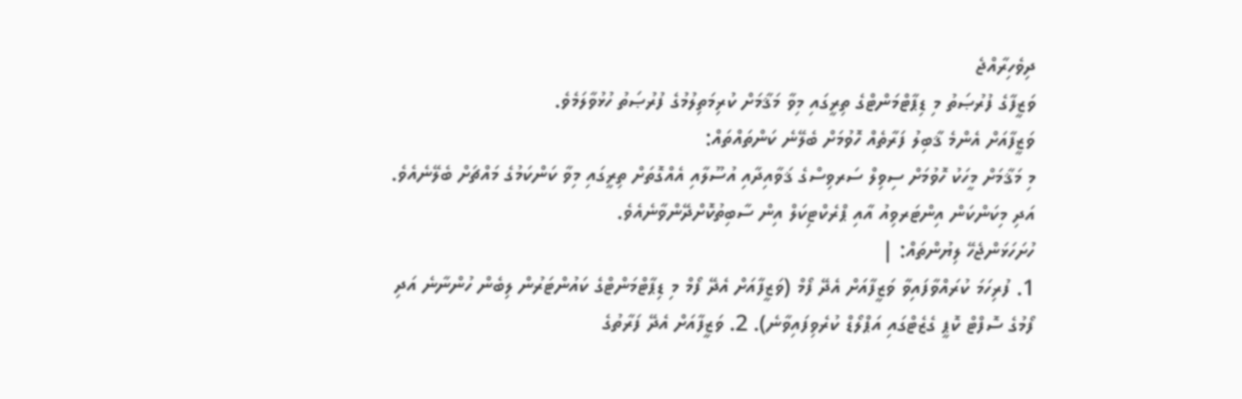ދިވެހިރާއްޖެ
ވަޒީފާގެ ފުރުޞަތު މި ޑިޕާޓްމަންޓްގެ ތިރީގައި މިވާ މަޤާމަށް ކުރިމަތިލުމުގެ ފުރުޞަތު ހުޅުވާލަމެވެ.
ވަޒީފާއަށް އެންމެ ޤާބިލު ފަރާތެއް ހޮވުމަށް ބެލޭނެ ކަންތައްތައް:
މި މަޤާމަށް މީހަކު ހޮވުމަށް ސިވިލް ސަރވިސްގެ ޤަވާއިދާއި އުސޫލާއި އެއްގޮތަށް ތިރީގައި މިވާ ކަންކަމުގެ މައްޗަށް ބެލޭނެއެވެ. އަދި މިކަންކަން އިންޓަރވިއު އާއި ޕްރެކްޓިކަލް އިން ސާބިތުކޮށްދޭންވާނެއެވެ.
ހުށަހަޅަންޖެހޭ ލިޔުންތައް: |
1. ފުރިހަމަ ކުރައްވާފައިވާ ވަޒީފާއަށް އެދޭ ފޯމް (ވަޒީފާއަށް އެދޭ ފޯމް މި ޑިޕާޓްމަންޓްގެ ކައުންޓަރުން ލިބެން ހުންނާނެ އަދި ފޯމުގެ ސޮފްޓް ކޮޕީ ގެޒެޓްގައި އަޕްލޯޑް ކުރެވިފައިވާނެ). 2. ވަޒީފާއަށް އެދޭ ފަރާތުގެ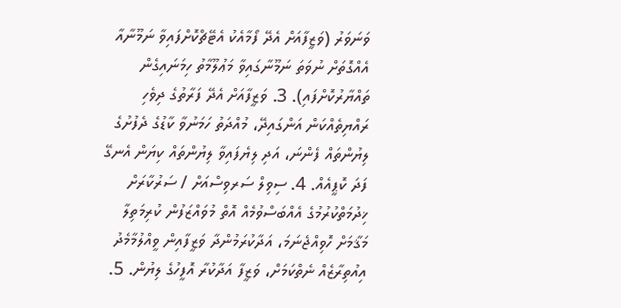ވަނަވަރު (ވަޒީފާއަށް އެދޭ ފޯމާއެކު އެޓޭޗްކޮށްފައިވާ ނަމޫނާއާ އެއްގޮތަށް ނުވަތަ ނަމޫނާގައިވާ މަޢުލޫމާތު ހިމަނައިގެން ތައްޔާރުކޮށްފައި). 3. ވަޒީފާއަށް އެދޭ ފަރާތުގެ ދިވެހި ރައްޔިތެއްކަން އަންގައިދޭ، މުއްދަތު ހަމަނުވާ ކާޑުގެ ދެފުށުގެ ލިޔުންތައް ފެންނަ، އަދި ލިޔެފައިވާ ލިޔުންތައް ކިޔަން އެނގޭ ފަދަ ކޮޕީއެއް. 4. ސިވިލް ސަރވިސްއަށް / ސަރުކާރަށް ޚިދުމަތްކުރުމުގެ އެއްބަސްވުމެއް އޮތް މުވައްޒަފުން ކުރިމަތިލާ މަޤާމަށް ހޮވިއްޖެނަމަ، އަދާކުރަމުންދާ ވަޒީފާއިން ވީއްލުމާމެދު އިއުތިރާޒެއް ނެތްކަމަށް، ވަޒީފާ އަދާކުރާ އޮފީހުގެ ލިޔުން. 5.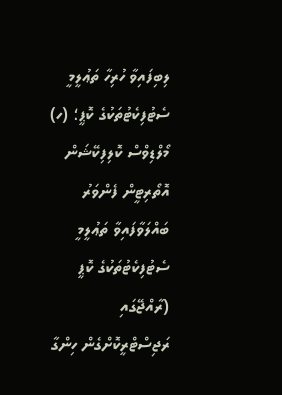ލިބިފައިވާ ހުރިހާ ތަޢުލީމީ ސެޓުފިކެޓުތަކުގެ ކޮޕީ؛ (ހ) މޯލްޑިވްސް ކޮލިފިކޭޝަން އޮތޯރިޓީން ފެންވަރު ބައްލަވާފައިވާ ތަޢުލީމީ ސެޓުފިކެޓުތަކުގެ ކޮޕީ (ރާއްޖޭގައި ރަޖިސްޓްރީކޮށްގެން ހިންގާ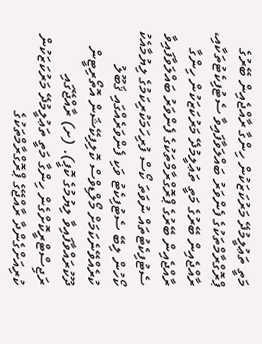މަތީ ތަޢުލީމުދޭ މަރުކަޒަކުން ހިންގާ ރާއްޖެއިން ބޭރުގެ ޕްރޮގްރާމްތަކުގެ ފެންވަރު ބައްލަވާފައިވާ ސެޓުފިކެޓުތަކާއި، ރާއްޖެއިން ބޭރުގެ މަތީ ތަޢުލީމުދޭ މަރުކަޒަކުން ހިންގާ ރާއްޖެއިން ބޭރުގެ ޕްރޮގްރާމްތަކުގެ ފެންވަރު ބައްލަވާފައިވާ ސެޓުފިކެޓުތައް ނުވަތަ ކޯސް ފުރިހަމަކުރިކަމުގެ ލިޔުމާއެކު ކޯހުން ލިބޭ ސެޓުފިކެޓު ވަކި ފެންވަރެއްގައި ޤަބޫލު ކުރެއްވޭނެކަމަށް މޯލްޑިވްސް ކޮލިފިކޭޝަން އޮތޯރިޓީން ދޫކުރައްވާފައިވާ ލިޔުމުގެ ކޮޕީ). (ށ) ރާއްޖޭގައި ރަޖިސްޓްރީކޮށްގެން ހިންގާ މަތީ ތަޢުލީމުދޭ މަރުކަޒަކުން ކުރިއަށްގެންދާ ރާއްޖޭގެ ޕްރޮގްރާމްތަކުގެ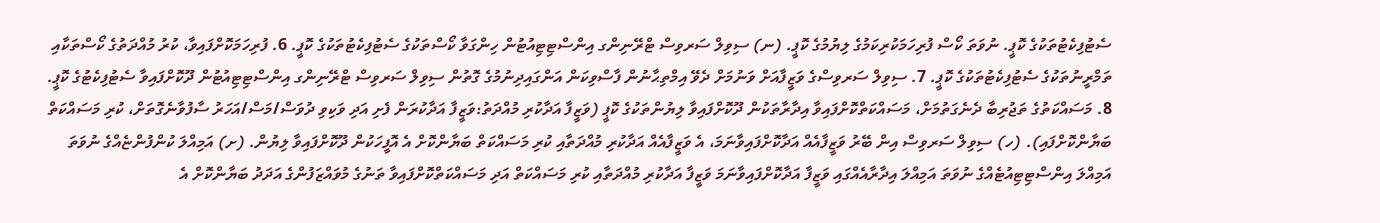ސެޓުފިކެޓުތަކުގެ ކޮޕީ. ނުވަތަ ކޯސް ފުރިހަމަކުރިކަމުގެ ލިޔުމުގެ ކޮޕީ. (ނ) ސިވިލް ސަރވިސް ޓްރޭނިންގ އިންސްޓިޓިއުޓުން ހިންގަވާ ކޯސްތަކުގެ ސެޓުފިކެޓުތަކުގެ ކޮޕީ. 6. ފުރިހަމަކޮށްފައިވާ، ކުރު މުއްދަތުގެ ކޯސްތަކާއި ތަމްރީނުތަކުގެ ސެޓުފިކެޓުތަކުގެ ކޮޕީ. 7. ސިވިލް ސަރވިސްގެ ވަޒީފާއަށް ވަނުމަށް ދެވޭ އިމްތިޙާނުން ފާސްވިކަން އަންގައިދިނުމުގެ ގޮތުން ސިވިލް ސަރވިސް ޓްރޭނިންގ އިންސްޓިޓިއުޓުން ދޫކޮށްފައިވާ ސެޓުފިކެޓުގެ ކޮޕީ. 8. މަސައްކަތުގެ ތަޖުރިބާ ދެނެގަތުމަށް، މަސައްކަތްކޮށްފައިވާ އިދާރާތަކުން ދޫކޮށްފައިވާ ލިޔުންތަކުގެ ކޮޕީ (ވަޒީފާ އަދާކުރި މުއްދަތު:ވަޒީފާ އަދާކުރަން ފެށި އަދި ވަކިވި ދުވަސް/މަސް/އަހަރު ސާފުވާނެގޮތަށް، ކުރި މަސައްކަތް ބަޔާންކޮށްފައި). (ހ) ސިވިލް ސަރވިސް އިން ބޭރު ވަޒީފާއެއް އަދާކޮށްފައިވާނަމަ، އެ ވަޒީފާއެއް އަދާކުރި މުއްދަތާއި ކުރި މަސައްކަތް ބަޔާންކޮށް އެ އޮފީހަކުން ދޫކޮށްފައިވާ ލިޔުން. (ށ) އަމިއްލަ ކުންފުންޏެއްގެ ނުވަތަ އަމިއްލަ އިންސްޓިޓިއުޓެއްގެ ނުވަތަ އަމިއްލަ އިދާރާއެއްގައި ވަޒީފާ އަދާކޮށްފައިވާނަމަ ވަޒީފާ އަދާކުރި މުއްދަތާއި ކުރި މަސައްކަތް އަދި މަސައްކަތްކޮށްފައިވާ ތަނުގެ މުވައްޒަފުންގެ އަދަދު ބަޔާންކޮށް އެ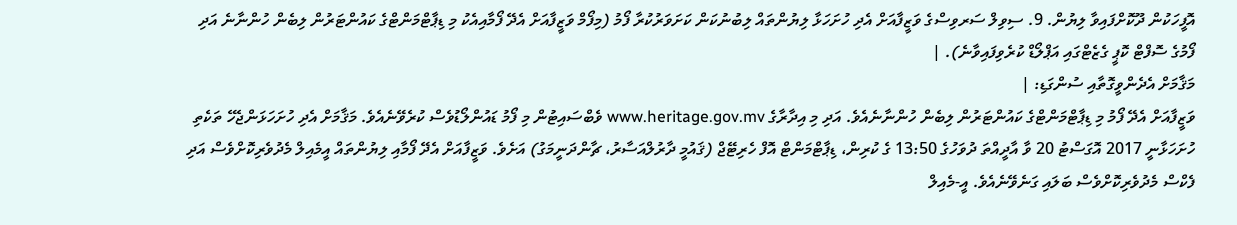އޮފީހަކުން ދޫކޮށްފައިވާ ލިޔުން. 9. ސިވިލް ސަރވިސްގެ ވަޒީފާއަށް އެދި ހުށަހަޅާ ލިޔުންތައް ލިބުނުކަން ކަށަވަރުކުރާ ފޯމު (މިފޯމް ވަޒީފާއަށް އެދޭ ފޯމާއިއެކު މި ޑިޕާޓްމަންޓްގެ ކައުންޓަރުން ލިބެން ހުންނާނެ އަދި ފޯމުގެ ސޮފްޓް ކޮޕީ ގެޒެޓްގައި އަޕްލޯޑް ކުރެވިފައިވާނެ). |
މަޤާމަށް އެދެންވީގޮތާއި ސުންގަޑި: |
ވަޒީފާއަށް އެދޭ ފޯމު މި ޑިޕާޓްމަންޓްގެ ކައުންޓަރުން ލިބެން ހުންނާނެއެވެ. އަދި މި އިދާރާގެ www.heritage.gov.mv ވެބްސައިޓުން މި ފޯމު ޑައުންލޯޑުވެސް ކުރެވޭނެއެވެ. މަޤާމަށް އެދި ހުށަހަޅަންޖެހޭ ތަކެތި ހުށަހަޅާނީ 2017 އޮގަސްޓު 20 ވާ އާދީއްތަ ދުވަހުގެ 13:50 ގެ ކުރިން، ޑިޕާޓްމަންޓް އޮފް ހެރިޓޭޖް (ޤައުމީ ދާރުލްއަސާރު، ޗާންދަނީމަގު) އަށެވެ. ވަޒީފާއަށް އެދޭ ފޯމާއި ލިޔުންތައް އީމެއިލް މެދުވެރިކޮށްވެސް އަދި ފެކްސް މެދުވެރިކޮށްވެސް ބަލައި ގަނެވޭނެއެވެ. އީ-މެއިލް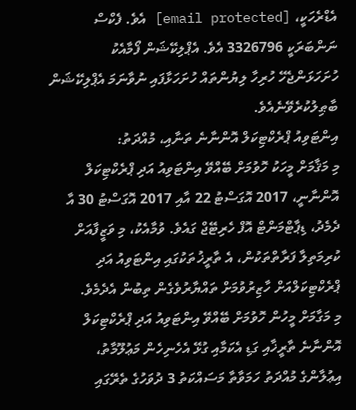އެޑްރެހަކީ، [email protected] އެވެ. ފެކްސް ނަންބަރަކީ 3326796 އެވެ. އެޕްލިކޭޝަން ފޯމާއެކު ހުށަހަޅަންޖެހޭ ހުރިހާ ލިޔުންތައް ހުށަހަޅާފައި ނުވާނަމަ އެޕްލިކޭޝަން ބާޠިލުކުރެވޭނެއެވެ.
އިންޓަވިއު ޕްރެކްޓިކަލް އޮންނާނެ ތަނާއި، މުއްދަތު:
މި މަޤާމަށް މީހަކު ހޮވުމަށް ބޭއްވޭ އިންޓަވިއު އަދި ޕްރެކްޓިކަލް އޮންނާނީ، 2017 އޮގަސްޓު 22 އާއި 2017 އޮގަސްޓު 30 އާ ދެމެދު، ޑިޕާޓްމަންޓް އޮފް ހެރިޓޭޖް ގައެވެ. ވުމާއެކު، މި ވަޒީފާއަށް ކުރިމަތިލާ ފަރާތްތަކުން، އެ ތާރީޚުތަކުގައި އިންޓަވިއު އަދި ޕްރެކްޓިކަލްއަށް ހާޒިރުވުމަށް ތައްޔާރުވެގެން ތިބުން އެދެމެވެ.
މި މަގާމަށް މީހުން ހޮވުމަށް ބޭއްވޭ އިންޓަވިއު އަދި ޕްރެކްޓިކަލް އޮންނާނެ ތާރީޚާއި ގަޑި އެކަމާއި ގުޅޭ އެހެނިހެން މަޢުލޫމާތު، އިޢުލާންގެ މުއްދަތު ހަމަވާތާ މަސައްކަތު 3 ދުވަހުގެ ތެރޭގައި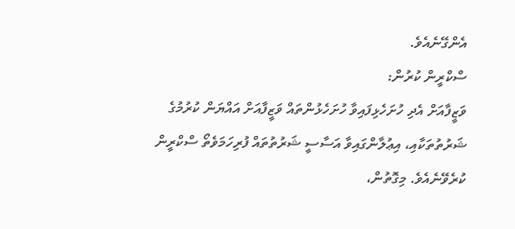އެންގޭނެއެވެ.
ސްކްރީން ކުރުން:
ވަޒީފާއަށް އެދި ހުށަހެޅިފައިވާ ހުށަހެޅުންތައް ވަޒީފާއަށް އައްޔަން ކުރުމުގެ ޝަރުތުތަކާއި، އިޢުލާންގައިވާ އަސާސީ ޝަރުތުތައް ފުރިހަމަވެތޯ ސްކްރީން ކުރެވޭނެއެވެ. މިގޮތުން،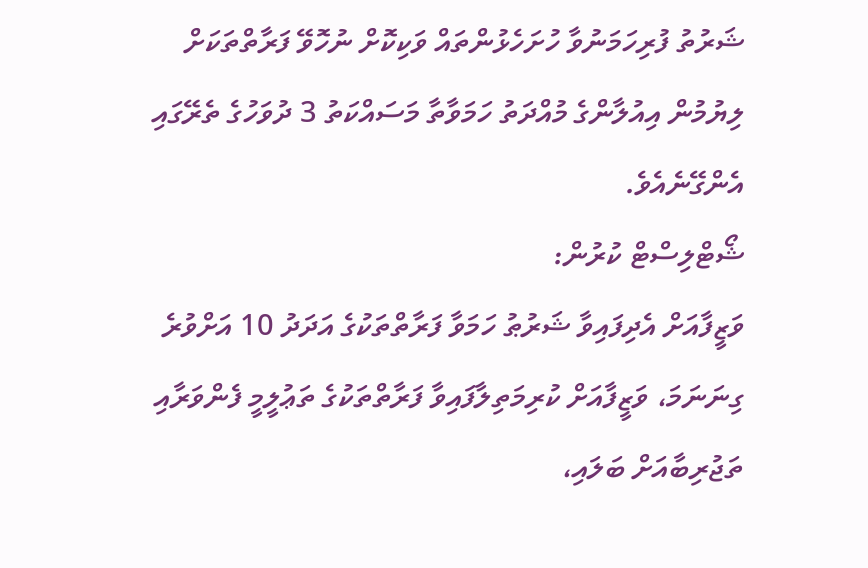ޝަރުތު ފުރިހަމަނުވާ ހުށަހެޅުންތައް ވަކިކޮށް ނުހޮވޭ ފަރާތްތަކަށް ލިޔުމުން އިއުލާންގެ މުއްދަތު ހަމަވާތާ މަސައްކަތު 3 ދުވަހުގެ ތެރޭގައި އެންގޭނެއެވެ.
ޝޯޓްލިސްޓް ކުރުން:
ވަޒީފާއަށް އެދިފައިވާ ޝަރުޠު ހަމަވާ ފަރާތްތަކުގެ އަދަދު 10 އަށްވުރެ ގިނަނަމަ، ވަޒީފާއަށް ކުރިމަތިލާފައިވާ ފަރާތްތަކުގެ ތަޢުލީމީ ފެންވަރާއި ތަޖުރިބާއަށް ބަލައި،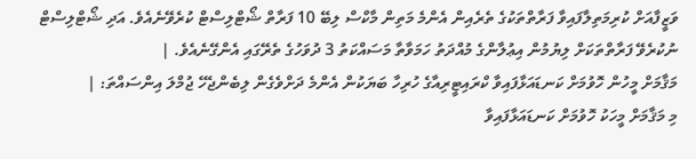ވަޒީފާއަށް ކުރިމަތިލާފައިވާ ފަރާތްތަކުގެ ތެރެއިން އެންމެ މަތިން މާކްސް ލިބޭ 10 ފަރާތް ޝޯޓްލިސްޓް ކުރެވޭނެއެވެ. އަދި ޝޯޓްލިސްޓް ނުކުރެވޭ ފަރާތްތަކަށް ލިޔުމުން އިޢުލާންގެ މުއްދަތު ހަމަވާތާ މަސައްކަތު 3 ދުވަހުގެ ތެރޭގައި އެންގޭނެއެވެ. |
މަޤާމަށް މީހުން ހޮވުމަށް ކަނޑައަޅާފައިވާ ކްރައިޓީރިއާގެ ހުރިހާ ބަޔަކުން އެންމެ ދަށްވެގެން ލިބެންޖެހޭ ޖުމްލަ އިންސައްތަ: |
މި މަޤާމަށް މީހަކު ހޮވުމަށް ކަނޑައަޅާފައިވާ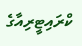ކްރައިޓީރިއާގެ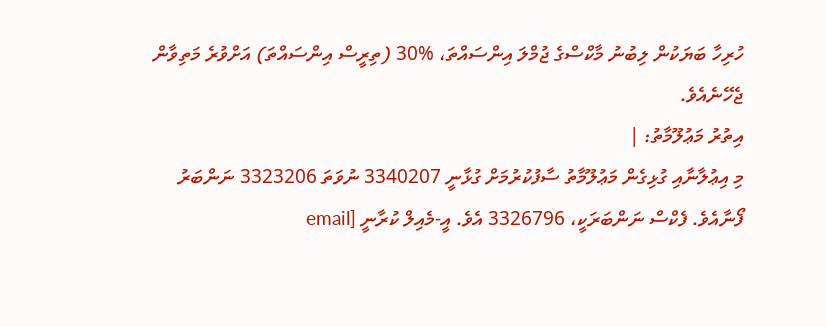ހުރިހާ ބަޔަކުން ލިބުނު މާކްސްގެ ޖުމްލަ އިންސައްތަ، %30 (ތިރީސް އިންސައްތަ) އަށްވުރެ މަތިވާން ޖެހޭނެއެވެ.
އިތުރު މަޢުލޫމާތު: |
މި އިޢުލާނާއި ގުޅިގެން މަޢުލޫމާތު ސާފުކުރުމަށް ގުޅާނީ 3340207 ނުވަތަ 3323206 ނަންބަރު ފޯނާއެވެ. ފެކްސް ނަންބަރަކީ، 3326796 އެވެ. އީ-މެއިލް ކުރާނީ [email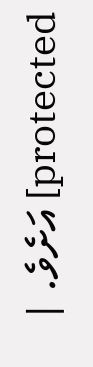protected] އަށެވެ. |